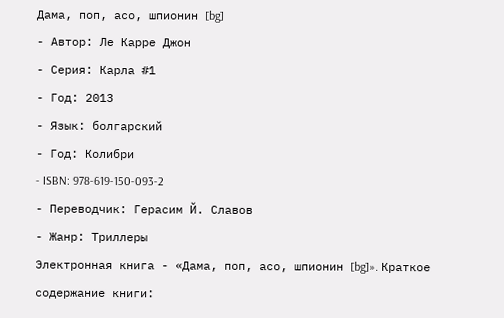Дама, поп, асо, шпионин [bg]
- Автор: Ле Карре Джон
- Серия: Карла #1
- Год: 2013
- Язык: болгарский
- Год: Колибри
- ISBN: 978-619-150-093-2
- Переводчик: Герасим Й. Славов
- Жанр: Триллеры
Электронная книга - «Дама, поп, асо, шпионин [bg]». Краткое содержание книги: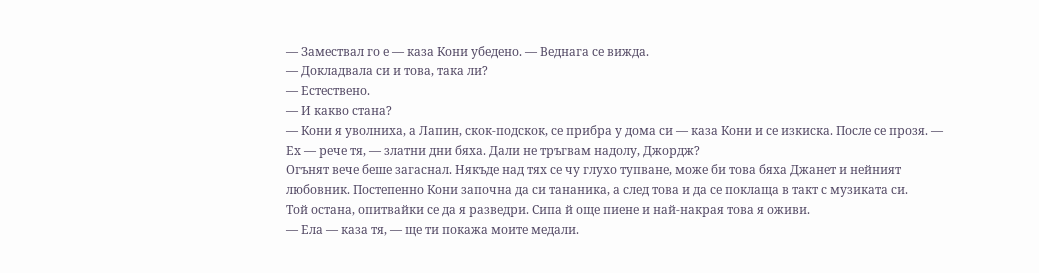— Замествал го е — каза Кони убедено. — Веднага се вижда.
— Докладвала си и това, така ли?
— Естествено.
— И какво стана?
— Кони я уволниха, а Лапин, скок-подскок, се прибра у дома си — каза Кони и се изкиска. После се прозя. — Ех — рече тя, — златни дни бяха. Дали не тръгвам надолу, Джордж?
Огънят вече беше загаснал. Някъде над тях се чу глухо тупване, може би това бяха Джанет и нейният любовник. Постепенно Кони започна да си тананика, а след това и да се поклаща в такт с музиката си.
Той остана, опитвайки се да я разведри. Сипа й още пиене и най-накрая това я оживи.
— Ела — каза тя, — ще ти покажа моите медали.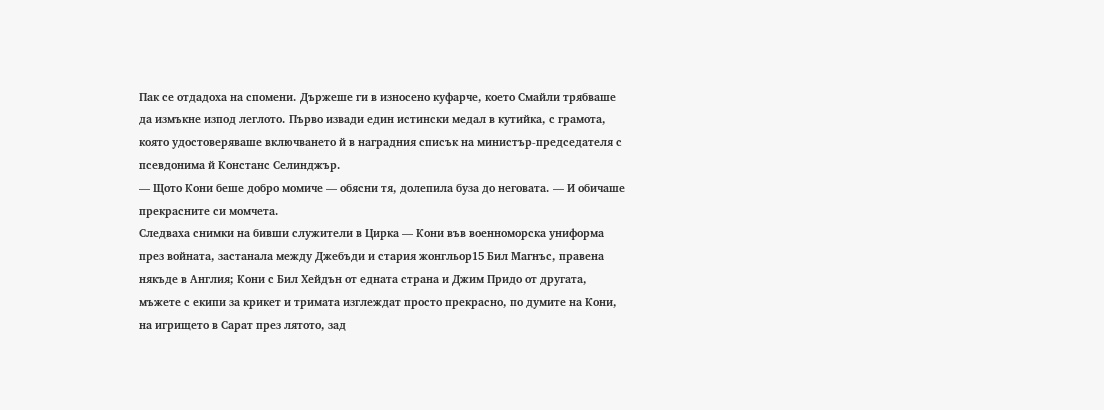Пак се отдадоха на спомени. Държеше ги в износено куфарче, което Смайли трябваше да измъкне изпод леглото. Първо извади един истински медал в кутийка, с грамота, която удостоверяваше включването й в наградния списък на министър-председателя с псевдонима й Констанс Селинджър.
— Щото Кони беше добро момиче — обясни тя, долепила буза до неговата. — И обичаше прекрасните си момчета.
Следваха снимки на бивши служители в Цирка — Кони във военноморска униформа през войната, застанала между Джебъди и стария жонгльор15 Бил Магнъс, правена някъде в Англия; Кони с Бил Хейдън от едната страна и Джим Придо от другата, мъжете с екипи за крикет и тримата изглеждат просто прекрасно, по думите на Кони, на игрището в Сарат през лятото, зад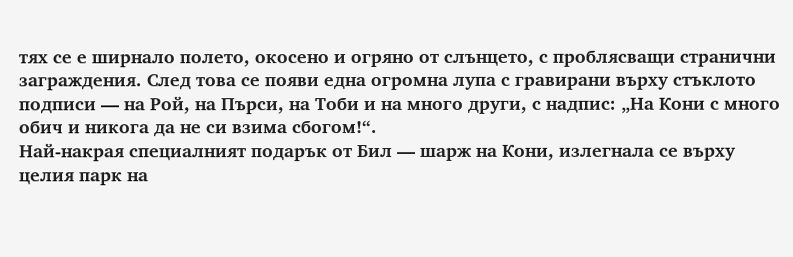тях се е ширнало полето, окосено и огряно от слънцето, с проблясващи странични заграждения. След това се появи една огромна лупа с гравирани върху стъклото подписи — на Рой, на Пърси, на Тоби и на много други, с надпис: „На Кони с много обич и никога да не си взима сбогом!“.
Най-накрая специалният подарък от Бил — шарж на Кони, излегнала се върху целия парк на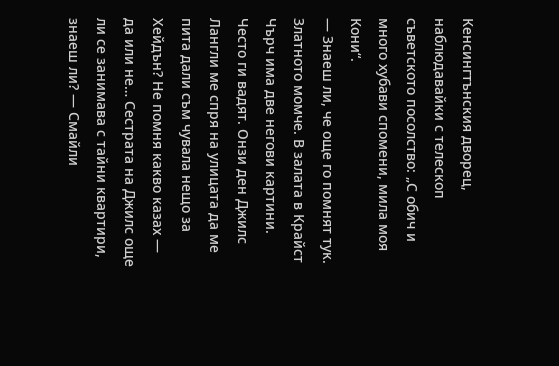Кенсингтънския дворец, наблюдавайки с телескоп съветското посолство: „С обич и много хубави спомени, мила моя Кони“.
— Знаеш ли, че още го помнят тук. Златното момче. В залата в Крайст Чърч има две негови картини. Често ги вадят. Онзи ден Джилс Лангли ме спря на улицата да ме пита дали съм чувала нещо за Хейдън? Не помня какво казах — да или не… Сестрата на Джилс още ли се занимава с тайни квартири, знаеш ли? — Смайли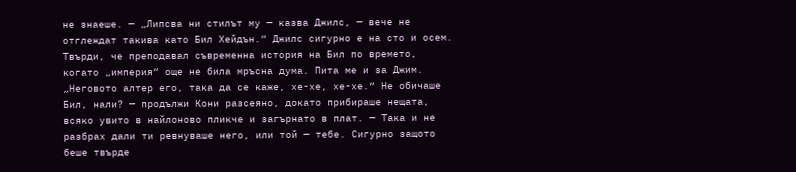не знаеше. — „Липсва ни стилът му — казва Джилс, — вече не отглеждат такива като Бил Хейдън.“ Джилс сигурно е на сто и осем. Твърди, че преподавал съвременна история на Бил по времето, когато „империя“ още не била мръсна дума. Пита ме и за Джим. „Неговото алтер его, така да се каже, хе-хе, хе-хе.“ Не обичаше Бил, нали? — продължи Кони разсеяно, докато прибираше нещата, всяко увито в найлоново пликче и загърнато в плат. — Така и не разбрах дали ти ревнуваше него, или той — тебе. Сигурно защото беше твърде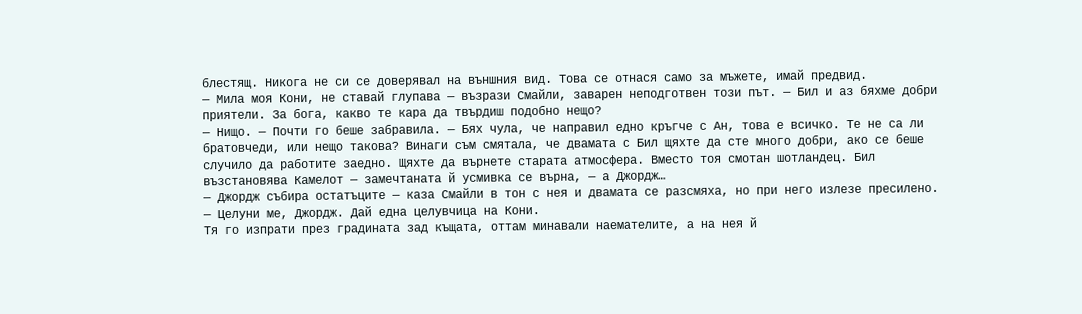блестящ. Никога не си се доверявал на външния вид. Това се отнася само за мъжете, имай предвид.
— Мила моя Кони, не ставай глупава — възрази Смайли, заварен неподготвен този път. — Бил и аз бяхме добри приятели. За бога, какво те кара да твърдиш подобно нещо?
— Нищо. — Почти го беше забравила. — Бях чула, че направил едно кръгче с Ан, това е всичко. Те не са ли братовчеди, или нещо такова? Винаги съм смятала, че двамата с Бил щяхте да сте много добри, ако се беше случило да работите заедно. Щяхте да върнете старата атмосфера. Вместо тоя смотан шотландец. Бил възстановява Камелот — замечтаната й усмивка се върна, — а Джордж…
— Джордж събира остатъците — каза Смайли в тон с нея и двамата се разсмяха, но при него излезе пресилено.
— Целуни ме, Джордж. Дай една целувчица на Кони.
Тя го изпрати през градината зад къщата, оттам минавали наемателите, а на нея й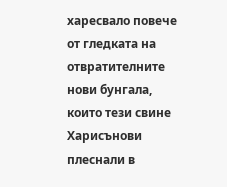харесвало повече от гледката на отвратителните нови бунгала, които тези свине Харисънови плеснали в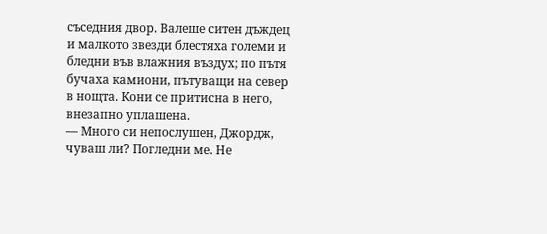съседния двор. Валеше ситен дъждец и малкото звезди блестяха големи и бледни във влажния въздух; по пътя бучаха камиони, пътуващи на север в нощта. Кони се притисна в него, внезапно уплашена.
— Много си непослушен, Джордж, чуваш ли? Погледни ме. Не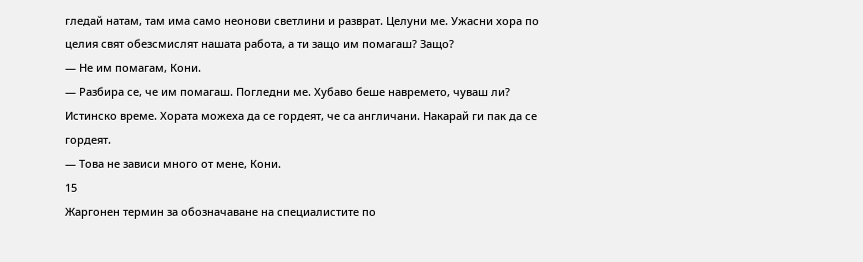гледай натам, там има само неонови светлини и разврат. Целуни ме. Ужасни хора по целия свят обезсмислят нашата работа, а ти защо им помагаш? Защо?
— Не им помагам, Кони.
— Разбира се, че им помагаш. Погледни ме. Хубаво беше навремето, чуваш ли? Истинско време. Хората можеха да се гордеят, че са англичани. Накарай ги пак да се гордеят.
— Това не зависи много от мене, Кони.
15
Жаргонен термин за обозначаване на специалистите по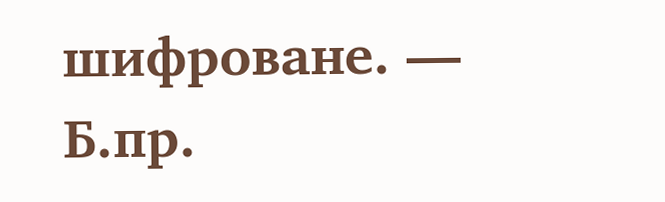шифроване. — Б.пр.